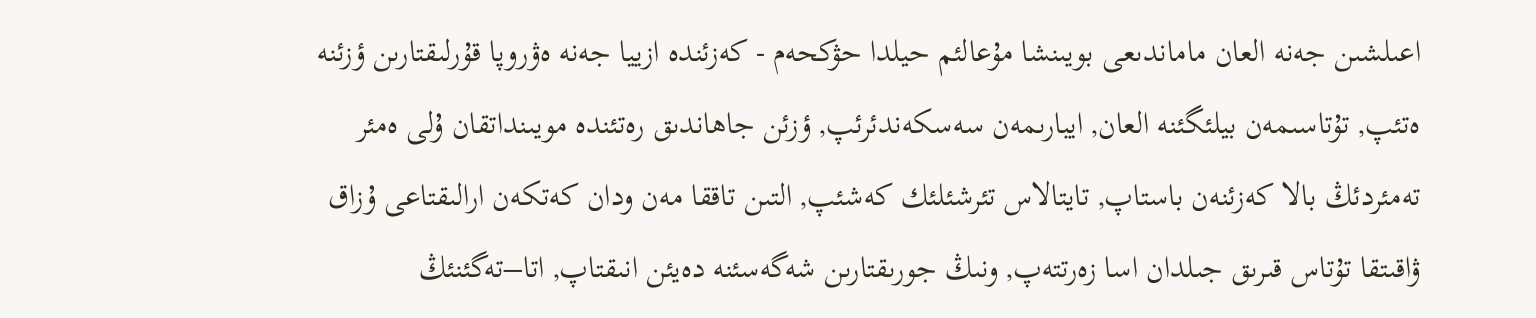اعىلشىن جەنە العان ماماندىعى بويىنشا مۇعالئم حيلدا حۋكحەم - كەزئندە ازييا جەنە ەۋروپا قۇرلىقتارىن ؤزئنە ەتئپ, تۇتاسىمەن بيلئگئنە العان, ايبارىمەن سەسكەندئرئپ, ؤزئن جاھاندىق رەتئندە مويىنداتقان ۇلى ەمئر تەمئردئڭ بالا كەزئنەن باستاپ, تايتالاس تئرشئلئك كەشئپ, التىن تاققا مەن ودان كەتكەن ارالىقتاعى ۇزاق ۋاقىتقا تۇتاس قىرىق جىلدان اسا زەرتتەپ, ونىڭ جورىقتارىن شەگەسئنە دەيئن انىقتاپ, اتا–تەگئنئڭ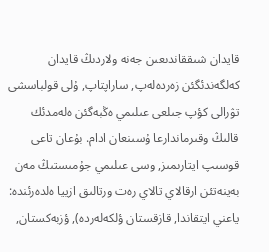قايدان شىققاندىعىن جەنە ولاردىڭ قايدان كەلگەندئگئن زەردەلەپ, ساراپتاپ, ۇلى قولباسشى تۋرالى كؤپ جىلعى عىلىمي ەڭبەگئن ەلەمدئك قالىڭ وقىرماندارعا ۇسىنعان ادام. بۇعان تاعى قوسىپ ايتارىمىز, وسى عىلىمي جۇمىستىڭ مەن بەينەتئن ارقالاي تالاي رەت ورتالىق ازييا ەلدەرئندە: ياعني ايتقاندا, قازقستان ؤلكەلەردە), ؤزبەكستان,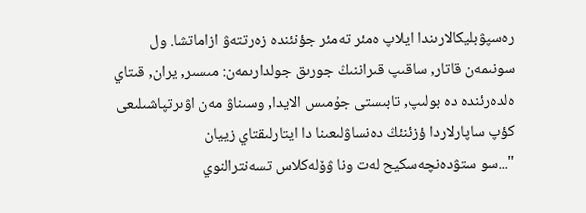رەسپۋبليكالارىندا ايلاپ ەمئر تەمئر جؤنئندە زەرتتەۋ ازاماتشا. ول سونىمەن قاتار, ساقىپ قىراننىڭ جورىق جولدارىمەن: مىسىر, يران, قىتاي ەلدەرئندە دە بولىپ, تابىستى جۇمىس الايدا, وسىناۋ مەن اۋىرتپاشىلىعى كؤپ ساپارلاردا ؤزئنئڭ دەنساۋلىعىنا دا ايتارلىقتاي زييان
"...سو ستۋدەنچەسكيح لەت ونا ۋۆلەكلاس تسەنترالنوي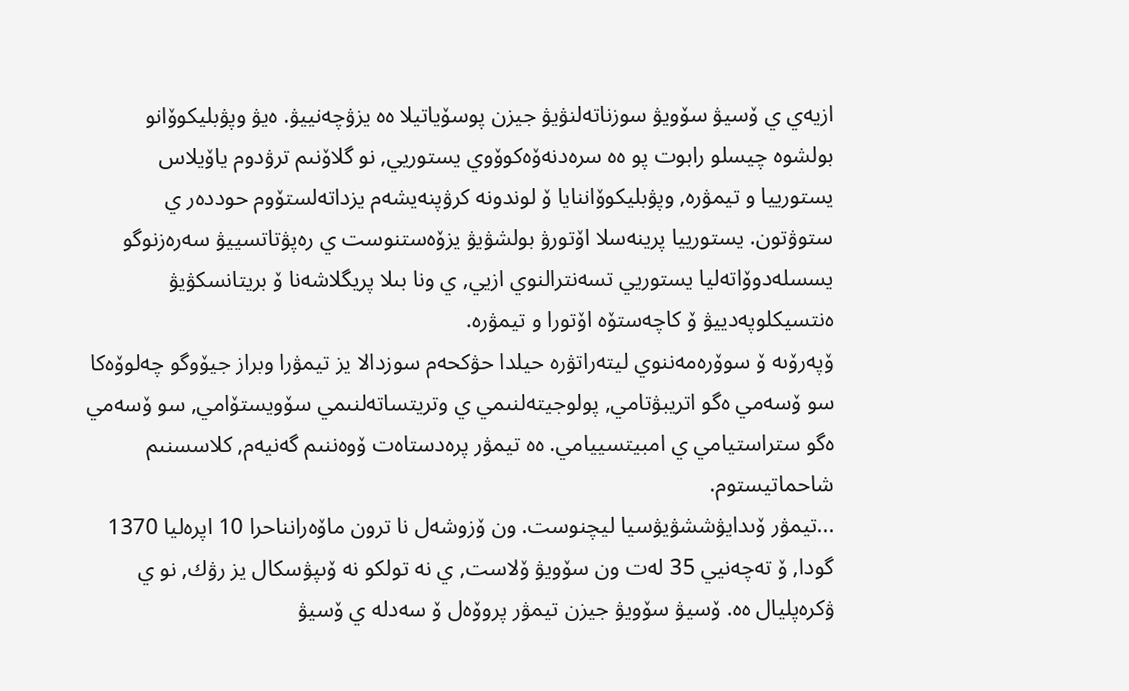ازيەي ي ۆسيۋ سۆويۋ سوزناتەلنۋيۋ جيزن پوسۆياتيلا ەە يزۋچەنييۋ. ەيۋ وپۋبليكوۆانو بولشوە چيسلو رابوت پو ەە سرەدنەۆەكوۆوي يستوريي, نو گلاۆنىم ترۋدوم ياۆيلاس يستورييا و تيمۋرە, وپۋبليكوۆاننايا ۆ لوندونە كرۋپنەيشەم يزداتەلستۆوم حوددەر ي ستوۋتون. يستورييا پرينەسلا اۆتورۋ بولشۋيۋ يزۆەستنوست ي رەپۋتاتسييۋ سەرەزنوگو يسسلەدوۆاتەليا يستوريي تسەنترالنوي ازيي, ي ونا بىلا پريگلاشەنا ۆ بريتانسكۋيۋ ەنتسيكلوپەدييۋ ۆ كاچەستۆە اۆتورا و تيمۋرە.
ۆپەرۆىە ۆ سوۆرەمەننوي ليتەراتۋرە حيلدا حۋكحەم سوزدالا يز تيمۋرا وبراز جيۆوگو چەلوۆەكا سو ۆسەمي ەگو اتريبۋتامي, پولوجيتەلنىمي ي وتريتساتەلنىمي سۆويستۆامي, سو ۆسەمي ەگو ستراستيامي ي امبيتسييامي. ەە تيمۋر پرەدستاەت ۆوەننىم گەنيەم, كلاسسنىم شاحماتيستوم.
...تيمۋر ۆىدايۋششۋيۋسيا ليچنوست. ون ۆزوشەل نا ترون ماۆەرانناحرا 10 اپرەليا 1370 گودا, ۆ تەچەنيي 35 لەت ون سۆويۋ ۆلاست, ي نە تولكو نە ۆىپۋسكال يز رۋك, نو ي ۋكرەپليال ەە. ۆسيۋ سۆويۋ جيزن تيمۋر پروۆەل ۆ سەدلە ي ۆسيۋ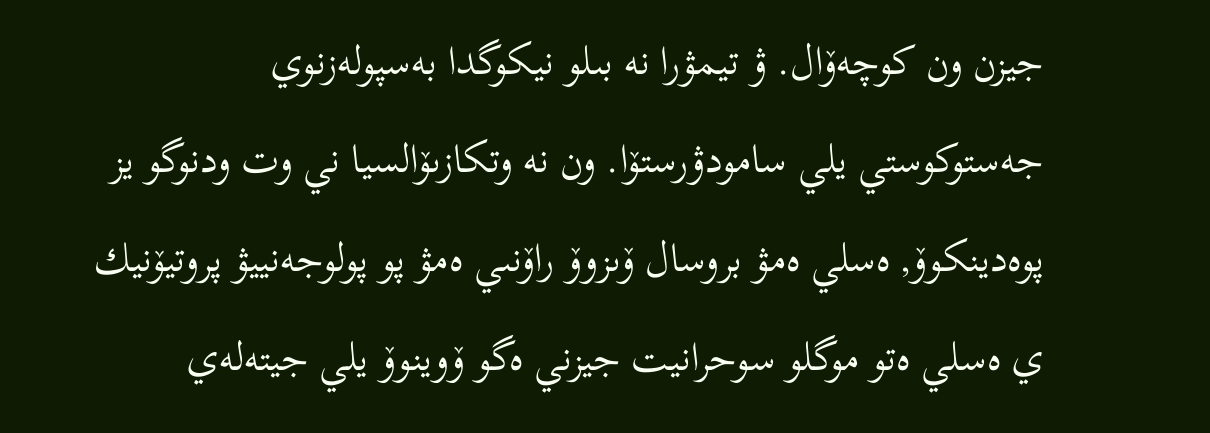جيزن ون كوچەۆال. ۋ تيمۋرا نە بىلو نيكوگدا بەسپولەزنوي جەستوكوستي يلي سامودۋرستۆا. ون نە وتكازىۆالسيا ني وت ودنوگو يز پوەدينكوۆ, ەسلي ەمۋ بروسال ۆىزوۆ راۆنىي ەمۋ پو پولوجەنييۋ پروتيۆنيك ي ەسلي ەتو موگلو سوحرانيت جيزني ەگو ۆوينوۆ يلي جيتەلەي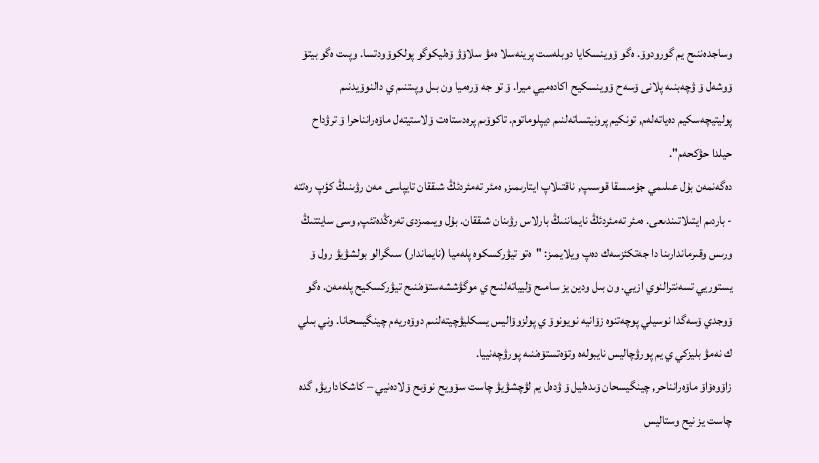وساجدەننىح يم گورودوۆ. ەگو ۆوينسكايا دوبلەست پرينەسلا ەمۋ سلاۆۋ ۆەليكوگو پولكوۆودتسا. وپىت ەگو بيتۆ ۆوشەل ۆ ۋچەبنىە پلانى ۆسەح ۆوينسكيح اكادەميي ميرا. ۆ تو جە ۆرەميا ون بىل وپىتنىم ي دالنوۆيدنىم پوليتيچەسكيم دەياتەلەم, تونكيم پرونيتساتەلنىم ديپلوماتوم. تاكوۆىم پرەدستاەت ۆلاستيتەل ماۆەرانناحرا ۆ ترۋداح حيلدا حۋكحەم".
دەگەنمەن بۇل عىلىمي جۇمىسقا قوسىپ, ناقتىلاپ ايتارىمىز, ەمئر تەمئردئڭ شىققان تايپاسى مەن رۋىنىڭ كؤپ رەتتە - باردىم ايتىلاتىندىعى. ەمئر تەمئردئڭ نايماننىڭ بارلاس رۋىنان شىققان. بۇل ويىمىزدى تەرەڭدەتئپ, وسى سايتتىڭ ورىس وقىرماندارىنا دا جەتكئزسەك دەپ ويلايمىز: "ەتو تيۋركسكوە پلەميا (نايماندار) سىگرالو بولشۋيۋ رول ۆ يستوريي تسەنترالنوي ازيي. ون بىل ودين يز سامىح ۆليياتەلنىح ي موگۋششەستۆەننىح تيۋركسكيح پلەمەن. ەگو ۆوجدي ۆسەگدا نوسيلي پوچەتنوە زۆانيە نويونوۆ ي پولزوۆاليس يسكليۋچيتەلنىم دوۆەريەم چينگيسحانا. وني بىلي ك نەمۋ بليزكي ي يم پورۋچاليس نايبولەە وتۆەتستۆەننىە پورۋچەنييا.
زاۆوەۆاۆ ماۆەرانناحر, چينگيسحان ۆىدەليل ۆ ۋدەل يم لۋچشۋيۋ چاست سۆويح نوۆىح ۆلادەنيي – كاشكاداريۋ, گدە چاست يز نيح وستاليس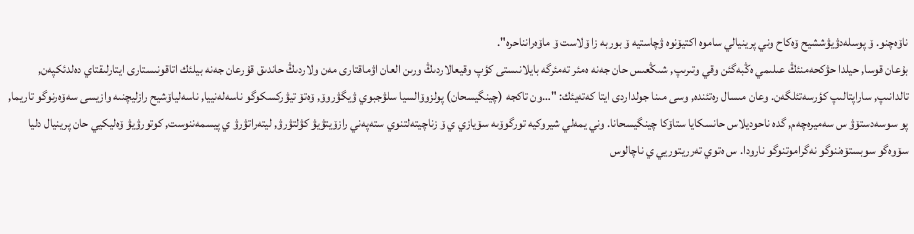ناۆەچنو. ۆ پوسلەدۋيۋششيح ۆەكاح وني پرينيالي ساموە اكتيۆنوە ۋچاستيە ۆ بوربە زا ۆلاست ۆ ماۆەرانناحرە".
بۇعان قوسا, حيلدا حۋكحەمنئڭ عىلىمي ەڭبەگئن وقي وتىرىپ, شىڭعىس حان جەنە ەمئر تەمئرگە بايلانىستى كؤپ وقيعالاردىڭ ورىن العان اۋماقتارى مەن ولاردىڭ حاندىق قۇرعان جەنە بيلئك اتاقونىستارى ايتارلىقتاي دەلدئكپەن, تالدانىپ, ساراپتالىپ كؤرسەتئلگەن. وعان مىسال رەتئندە, وسى مىنا جولداردى ايتا كەتەيئك: "…ون تاكجە (چينگيسحان) پولزوۆالسيا سلۋجبوي ۋيگۋروۆ, ۆەتۆ تيۋركسكوگو ناسەلەنييا, ناسەلياۆشيح رازليچنىە وازيسى سەۆەرنوگو تاريما, پو سوسەدستۆۋ س سەميرەچەم, گدە ناحوديلاس حانسكايا ستاۆكا چينگيسحانا. وني يمەلي شيروكيە تورگوۆىە سۆيازي ي ۆ زناچيتەلتنوي ستەپەني رازۆيتۋيۋ كۋلتۋرۋ, ليتەراتۋرۋ ي پيسمەننوست, كوتورۋيۋ ۆەليكيي حان پرينيال دليا سۆوەگو سوبستۆەننوگو نەگراموتنوگو نارودا. س ەتوي تەرريتوريي ي ناچالوس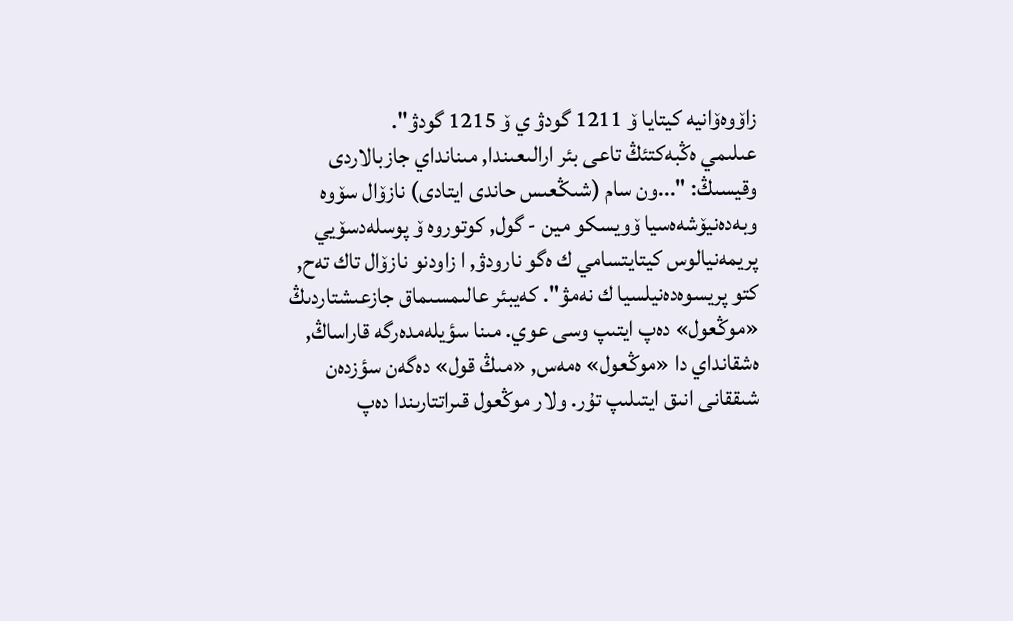زاۆوەۆانيە كيتايا ۆ 1211 گودۋ ي ۆ 1215 گودۋ".
عىلىمي ەڭبەكتئڭ تاعى بئر ارالىعىندا, مىنانداي جازبالاردى وقيسىڭ: "...ون سام (شىڭعىس حاندى ايتادى) نازۆال سۆوە وبەدەنيۆشەەسيا ۆويسكو مين - گول, كوتوروە ۆ پوسلەدسۆيي پريمەنيالوس كيتايتسامي ك ەگو نارودۋ, ا زاودنو نازۆال تاك تەح, كتو پريسوەدەنيلسيا ك نەمۋ". كەيبئر عالىمسىماق جازعىشتاردىڭ «موڭعول» دەپ ايتىپ وسى عوي. مىنا سؤيلەمدەرگە قاراساڭ, ەشقانداي دا «موڭعول» ەمەس, «مىڭ قول» دەگەن سؤزدەن شىققانى انىق ايتىلىپ تۇر. ولار موڭعول قىراتتارىندا دەپ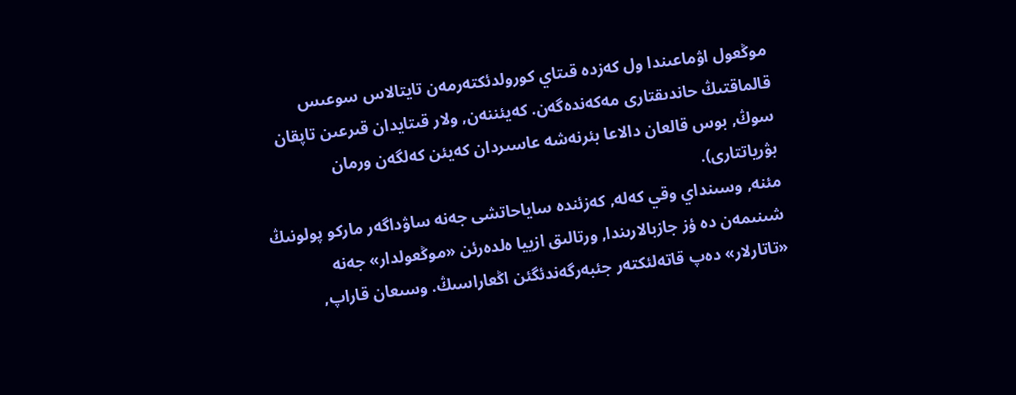موڭعول اۋماعىندا ول كەزدە قىتاي كورولدئكتەرمەن تايتالاس سوعىس قالماقتىڭ حاندىقتارى مەكەندەگەن. كەيئننەن, ولار قىتايدان قىرعىن تاپقان سوڭ, بوس قالعان دالاعا بئرنەشە عاسىردان كەيئن كەلگەن ورمان بۋرياتتارى).
مئنە, وسىنداي وقي كەلە, كەزئندە ساياحاتشى جەنە ساۋداگەر ماركو پولونىڭ شىنىمەن دە ؤز جازبالارىندا, ورتالىق ازييا ەلدەرئن «موڭعولدار» جەنە «تاتارلار» دەپ قاتەلئكتەر جئبەرگەندئگئن اڭعاراسىڭ. وسىعان قاراپ,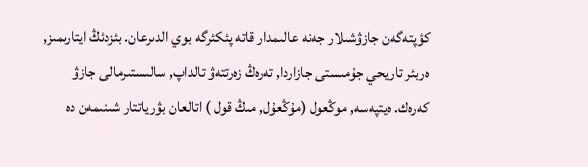كؤپتەگەن جازۋشىلار جەنە عالىمدار قاتە پئكئرگە بوي الدىرعان. بئزدئڭ ايتارىمىز, ەربئر تاريحي جۇمىستى جازاردا, تەرەڭ زەرتتەۋ تالداپ, سالىستىرمالى جازۋ كەرەك. ەيتپەسە, موڭعول (مۇڭعۇل, مىڭ قول ) اتالعان بۋرياتتار شىنىمەن دە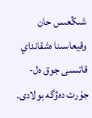شىڭعىس حان وقيعاسىنا ەشقانداي قاتىسى جوق ەل-جۇرت دەۋگە بولادى.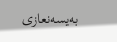بەيسەنعازى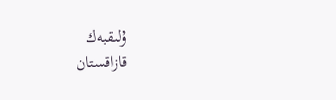ۇلىقبەك
قازاقستان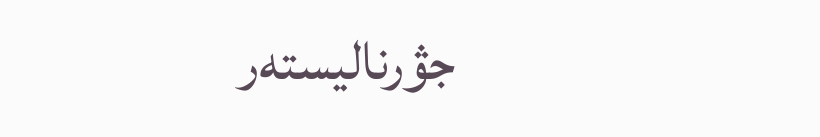جۋرناليستەر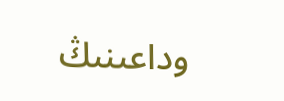وداعىنىڭ